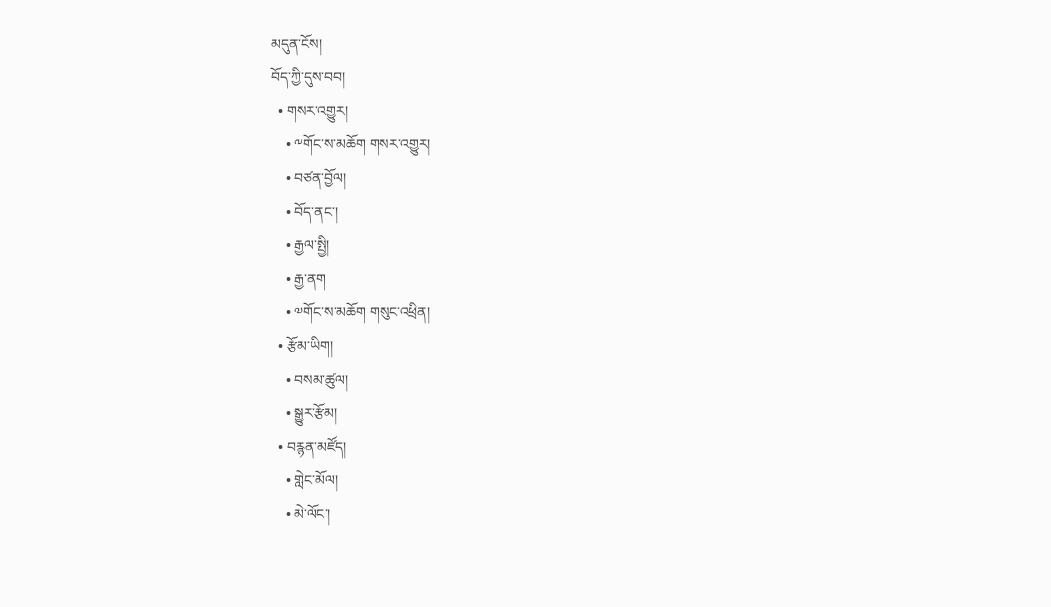མདུན་ངོས།
བོད་ཀྱི་དུས་བབ།
  • གསར་འགྱུར།
    • ༸གོང་ས་མཆོག གསར་འགྱུར།
    • བཙན་བྱོལ།
    • བོད་ནང་།
    • རྒྱལ་སྤྱི།
    • རྒྱ་ནག
    • ༧གོང་ས་མཆོག གསུང་འཕྲིན།
  • རྩོམ་ཡིག།
    • བསམ་ཚུལ།
    • སྒྱུར་རྩོམ།
  • བརྙན་མཛོད།
    • གླེང་མོལ།
    • མེ་ལོང་།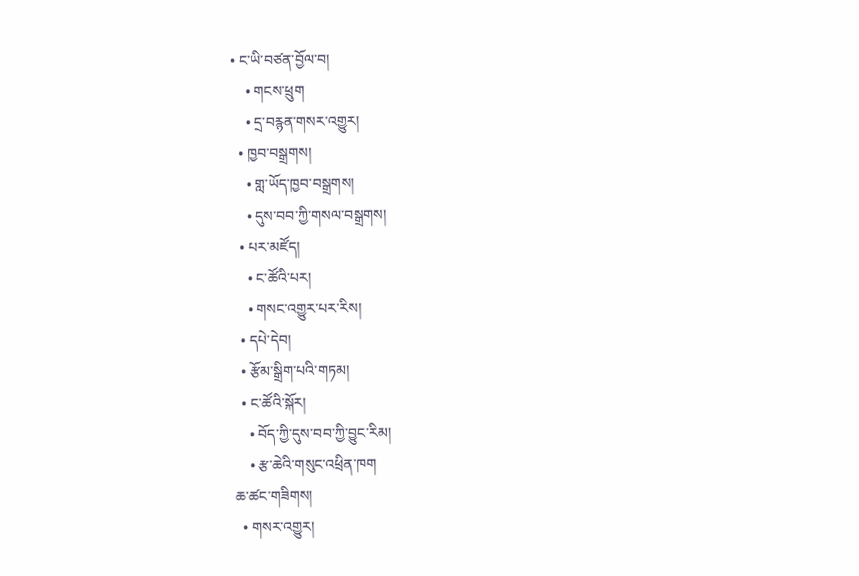• ང་ཡི་བཙན་བྱོལ་བ།
    • གངས་ཕྲུག
    • དྲ་བརྙན་གསར་འགྱུར།
  • ཁྱབ་བསྒྲགས།
    • གླ་ཡོད་ཁྱབ་བསྒྲགས།
    • དུས་བབ་ཀྱི་གསལ་བསྒྲགས།
  • པར་མཛོད།
    • ང་ཚོའི་པར།
    • གསང་འགྱུར་པར་རིས།
  • དཔེ་དེབ།
  • རྩོམ་སྒྲིག་པའི་གཏམ།
  • ང་ཚོའི་སྐོར།
    • བོད་ཀྱི་དུས་བབ་ཀྱི་བྱུང་རིམ།
    • རྩ་ཆེའི་གསུང་འཕྲིན་ཁག
ཆ་ཚང་གཟིགས།
  • གསར་འགྱུར།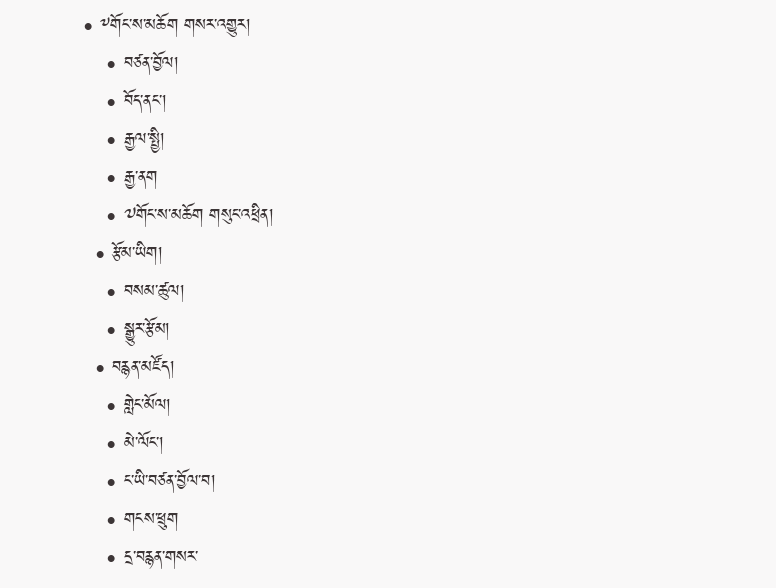• ༸གོང་ས་མཆོག གསར་འགྱུར།
    • བཙན་བྱོལ།
    • བོད་ནང་།
    • རྒྱལ་སྤྱི།
    • རྒྱ་ནག
    • ༧གོང་ས་མཆོག གསུང་འཕྲིན།
  • རྩོམ་ཡིག།
    • བསམ་ཚུལ།
    • སྒྱུར་རྩོམ།
  • བརྙན་མཛོད།
    • གླེང་མོལ།
    • མེ་ལོང་།
    • ང་ཡི་བཙན་བྱོལ་བ།
    • གངས་ཕྲུག
    • དྲ་བརྙན་གསར་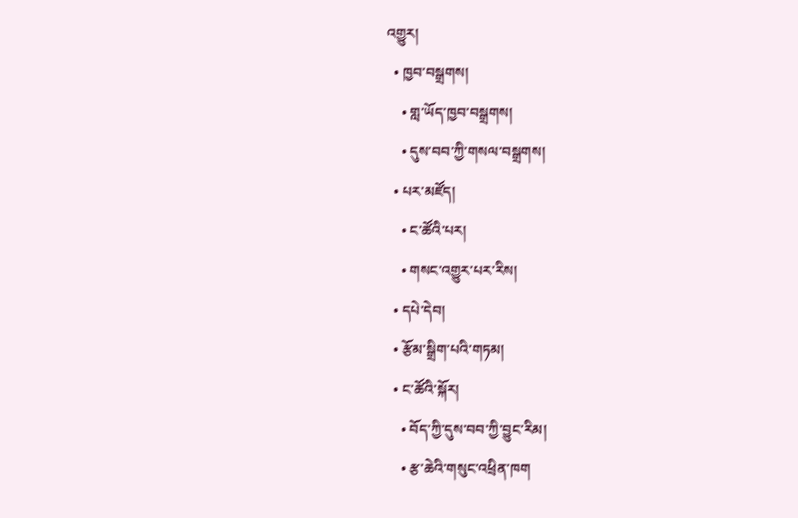འགྱུར།
  • ཁྱབ་བསྒྲགས།
    • གླ་ཡོད་ཁྱབ་བསྒྲགས།
    • དུས་བབ་ཀྱི་གསལ་བསྒྲགས།
  • པར་མཛོད།
    • ང་ཚོའི་པར།
    • གསང་འགྱུར་པར་རིས།
  • དཔེ་དེབ།
  • རྩོམ་སྒྲིག་པའི་གཏམ།
  • ང་ཚོའི་སྐོར།
    • བོད་ཀྱི་དུས་བབ་ཀྱི་བྱུང་རིམ།
    • རྩ་ཆེའི་གསུང་འཕྲིན་ཁག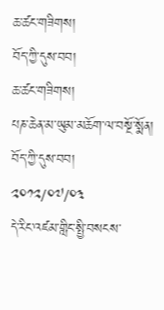ཆ་ཚང་གཟིགས།
བོད་ཀྱི་དུས་བབ།
ཆ་ཚང་གཟིགས།
པཎ་ཆེན་མ་ཡུམ་མཆོག་ལ་བསྔོ་སྨོན།
བོད་ཀྱི་དུས་བབ།
༢༠༡༢/༠༧/༠༣
དེ་རིང་འཛམ་གླིང་སྤྱི་བསངས་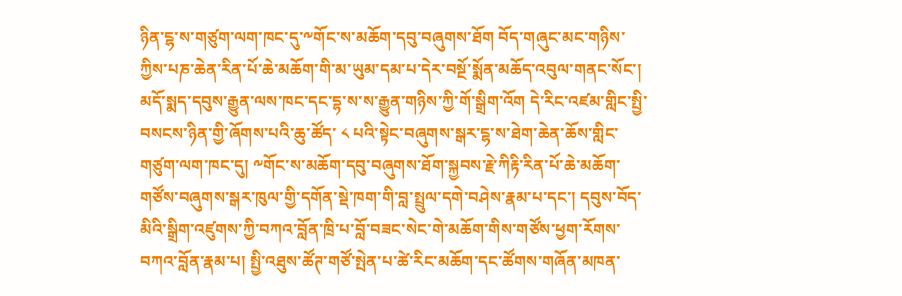ཉིན་ངྷ་ས་གཙུག་ལག་ཁང་དུ་༸གོང་ས་མཆོག་དབུ་བཞུགས་ཐོག བོད་གཞུང་མང་གཉིས་ཀྱིས་པཎ་ཆེན་རིན་པོ་ཆེ་མཆོག་གི་མ་ཡུམ་དམ་པ་དེར་བསྔོ་སྨོན་མཆོད་འབུལ་གནང་སོང་།
མདོ་སྨད་དབུས་རྒྱུན་ལས་ཁང་དང་དྷ་ས་ས་རྒྱུན་གཉིས་ཀྱི་གོ་སྒྲིག་འོག དེ་རིང་འཛམ་གླིང་སྤྱི་བསངས་ཉིན་གྱི་ཞོགས་པའི་ཆུ་ཚོད་ ༨ པའི་སྟེང་བཞུགས་སྒར་ངྷ་ས་ཐེག་ཆེན་ཆོས་གླིང་གཙུག་ལག་ཁང་དུ། ༸གོང་ས་མཆོག་དབུ་བཞུགས་ཐོག་སྐྱབས་རྗེ་ཀིརྟི་རིན་པོ་ཆེ་མཆོག་གཙོས་བཞུགས་སྒར་ཁུལ་གྱི་དགོན་སྡེ་ཁག་གི་བླ་སྤྲུལ་དགེ་བཤེས་རྣམ་པ་དང་། དབུས་བོད་མིའི་སྒྲིག་འཛུགས་ཀྱི་བཀའ་བློན་ཁྲི་པ་བློ་བཟང་སེང་གེ་མཆོག་གིས་གཙོས་ཕྱག་རོགས་བཀའ་བློན་རྣམ་པ། སྤྱི་འཐུས་ཚོཊ་གཙོ་སྤེན་པ་ཚེ་རིང་མཆོག་དང་ཚོགས་གཞོན་མཁན་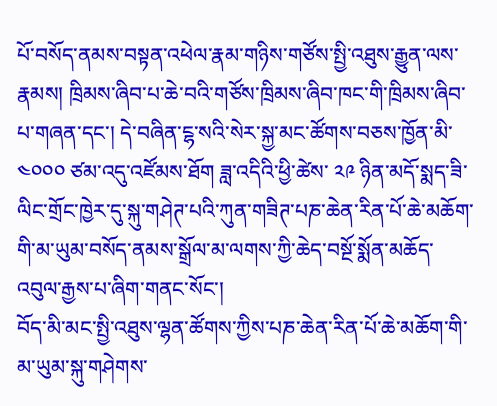པོ་བསོད་ནམས་བསྟན་འཕེལ་རྣམ་གཉིས་གཙོས་སྤྱི་འཐུས་རྒྱུན་ལས་རྣམས། ཁྲིམས་ཞིབ་པ་ཆེ་བའི་གཙོས་ཁྲིམས་ཞིབ་ཁང་གི་ཁྲིམས་ཞིབ་པ་གཞན་དང་། དེ་བཞིན་ངྷ་སའི་སེར་སྐྱ་མང་ཚོགས་བཅས་ཁྱོན་མི་ ༤༠༠༠ ཙམ་འདུ་འཛོམས་ཐོག ཟླ་འདིའི་ཕྱི་ཚེས་ ༢༩ ཉིན་མདོ་སྨད་ཟི་ལིང་གྲོང་ཁྱེར་དུ་སྐུ་གཤེཊ་པའི་ཀུན་གཟིཊ་པཎ་ཆེན་རིན་པོ་ཆེ་མཆོག་གི་མ་ཡུམ་བསོད་ནམས་སྒྲོལ་མ་ལགས་ཀྱི་ཆེད་བསྔོ་སྨོན་མཆོད་འབུལ་རྒྱས་པ་ཞིག་གནང་སོང་།
བོད་མི་མང་སྤྱི་འཐུས་ལྷན་ཚོགས་ཀྱིས་པཎ་ཆེན་རིན་པོ་ཆེ་མཆོག་གི་མ་ཡུམ་སྐུ་གཤེགས་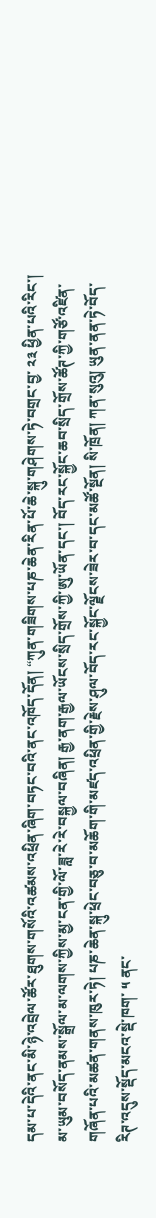དམ་པ་དེའི་ནང་མི་ཉེ་འབྲེལ་ཚོར་ཐུགས་གསོའི་འཚམས་འཕྲིན་ཞིག་བཏང་བའི་ནང་འཁོད་དོན། “ཀུན་གཟིགས་པཎ་ཆེན་རིན་པོ་ཆེ་སྐུ་གཤེགས་ཏེ་བགྲང་བྱ་ ༢༣ ཕྱིན་པའི་རིང་། མ་ཡུམ་བསོད་ནམས་སྒྲོལ་མ་ལགས་ཀྱིས་མྱ་ངན་གྱི་ལོ་ཟླ་རེ་རེ་བསྐྱལ་བཞིན། རྒྱ་ནག་རྒྱལ་ཡོངས་སྲིད་གྲོས་ཀྱི་ཨུ་ཡོན་དང་། བོད་རང་སྐྱོང་ཆབ་སྲིད་གྲོས་ཚོཊ་ཀྱི་གཙོ་འཛིན་གཞོན་པའི་མཚན་གནས་ཁུར་ཏེ། པཎ་ཆེན་སྐུ་ཕྲེང་བཅུ་བ་མཆོག་གི་མཛད་འཕྲིན་གྱི་རྗེས་ཤུལ་བོད་རང་སྐྱོང་ལྗོངས་ཟེར་བ་དང་མཚོ་སྔོན། སི་ཁྲོན། ཀན་སུའུ། ཡུན་ནན་ཏེ་བོད་རིཊ་འདུས་སྡོད་མངའ་སྡེ་ཁག་ ༥ ནང་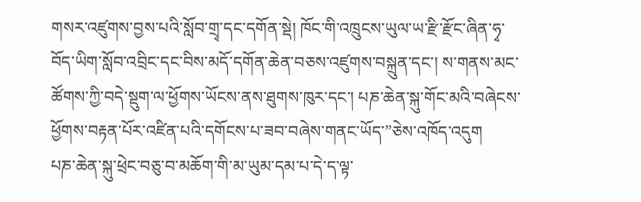གསར་འཛུགས་བྱས་པའི་སློབ་གྲྭ་དང་དགོན་སྡེ། ཁོང་གི་འཁྲུངས་ཡུལ་ཡ་རྫི་རྫོང་ཞིན་ཧྭ་བོད་ཡིག་སློབ་འབྲིང་དང་བིས་མདོ་དགོན་ཆེན་བཅས་འཛུགས་བསྐྲུན་དང་། ས་གནས་མང་ཚོགས་ཀྱི་བདེ་སྡུག་ལ་ཕྱོགས་ཡོངས་ནས་ཐུགས་ཁུར་དང་། པཎ་ཆེན་སྐུ་གོང་མའི་བཞེངས་ཕྱོགས་བརྟན་པོར་འཛིན་པའི་དགོངས་པ་ཟབ་བཞེས་གནང་ཡོད་”ཅེས་འཁོད་འདུག
པཎ་ཆེན་སྐུ་ཕྲེང་བཅུ་བ་མཆོག་གི་མ་ཡུམ་དམ་པ་དེ་ད་ལྟ་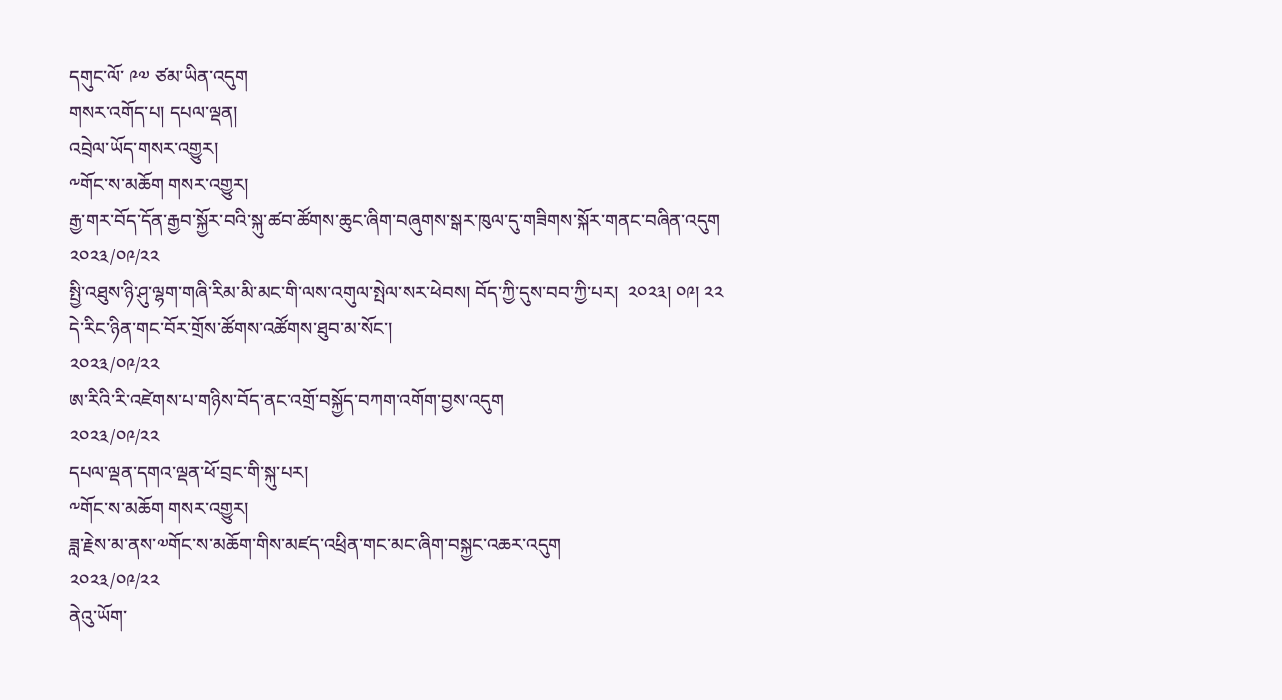དགུང་ལོ་ ༩༧ ཙམ་ཡིན་འདུག
གསར་འགོད་པ། དཔལ་ལྡན།
འབྲེལ་ཡོད་གསར་འགྱུར།
༸གོང་ས་མཆོག གསར་འགྱུར།
རྒྱ་གར་བོད་དོན་རྒྱབ་སྐྱོར་བའི་སྐུ་ཚབ་ཚོགས་ཆུང་ཞིག་བཞུགས་སྒར་ཁུལ་དུ་གཟིགས་སྐོར་གནང་བཞིན་འདུག
༢༠༢༣/༠༩/༢༢
སྤྱི་འཐུས་ཉི་ཤུ་ལྷག་གཞི་རིམ་མི་མང་གི་ལས་འགུལ་སྤེལ་སར་ཕེབས། བོད་ཀྱི་དུས་བབ་ཀྱི་པར།  ༢༠༢༣། ༠༩། ༢༢
དེ་རིང་ཉིན་གང་བོར་གྲོས་ཚོགས་འཚོགས་ཐུབ་མ་སོང་།
༢༠༢༣/༠༩/༢༢
ཨ་རིའི་རི་འཛེགས་པ་གཉིས་བོད་ནང་འགྲོ་བསྐྱོད་བཀག་འགོག་བྱས་འདུག
༢༠༢༣/༠༩/༢༢
དཔལ་ལྡན་དགའ་ལྡན་ཕོ་བྲང་གི་སྐུ་པར།
༸གོང་ས་མཆོག གསར་འགྱུར།
ཟླ་རྗེས་མ་ནས་༧གོང་ས་མཆོག་གིས་མཛད་འཕྲིན་གང་མང་ཞིག་བསྐྱང་འཆར་འདུག
༢༠༢༣/༠༩/༢༢
ནེའུ་ཡོག་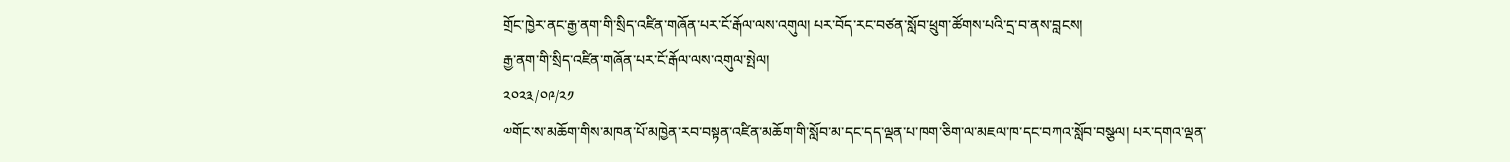གྲོང་ཁྱེར་ནང་རྒྱ་ནག་གི་སྲིད་འཛིན་གཞོན་པར་ངོ་རྒོལ་ལས་འགུལ། པར་བོད་རང་བཙན་སློབ་ཕྲུག་ཚོགས་པའི་དྲ་བ་ནས་བླངས།
རྒྱ་ནག་གི་སྲིད་འཛིན་གཞོན་པར་ངོ་རྒོལ་ལས་འགུལ་སྤེལ།
༢༠༢༣/༠༩/༢༡
༧གོང་ས་མཆོག་གིས་མཁན་པོ་མཁྱེན་རབ་བསྟན་འཛིན་མཆོག་གི་སློབ་མ་དང་དད་ལྡན་པ་ཁག་ཅིག་ལ་མཇལ་ཁ་དང་བཀའ་སློབ་བསྩལ། པར་དགའ་ལྡན་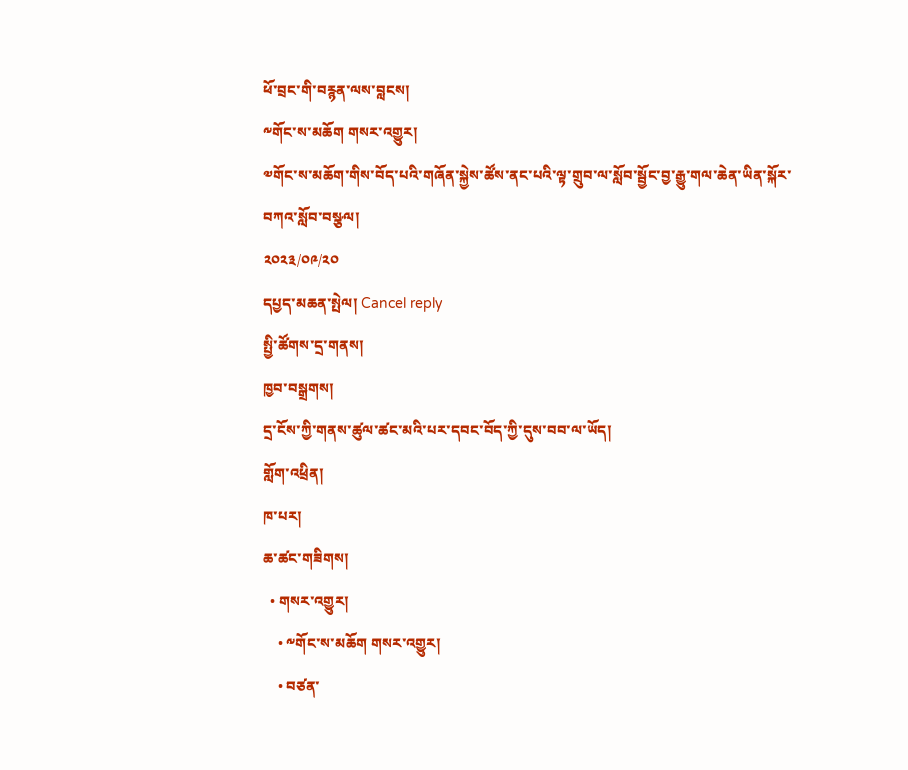ཕོ་བྲང་གི་བརྙན་ལས་བླངས།
༸གོང་ས་མཆོག གསར་འགྱུར།
༧གོང་ས་མཆོག་གིས་བོད་པའི་གཞོན་སྐྱེས་ཚོས་ནང་པའི་ལྟ་གྲུབ་ལ་སློབ་སྦྱོང་བྱ་རྒྱུ་གལ་ཆེན་ཡིན་སྐོར་བཀའ་སློབ་བསྩལ།
༢༠༢༣/༠༩/༢༠
དཔྱད་མཆན་སྤེལ། Cancel reply
སྤྱི་ཚོགས་དྲ་གནས།
ཁྱབ་བསྒྲགས།
དྲ་ངོས་ཀྱི་གནས་ཚུལ་ཚང་མའི་པར་དབང་བོད་ཀྱི་དུས་བབ་ལ་ཡོད།
གློག་འཕྲིན།
ཁ་པར།
ཆ་ཚང་གཟིགས།
  • གསར་འགྱུར།
    • ༸གོང་ས་མཆོག གསར་འགྱུར།
    • བཙན་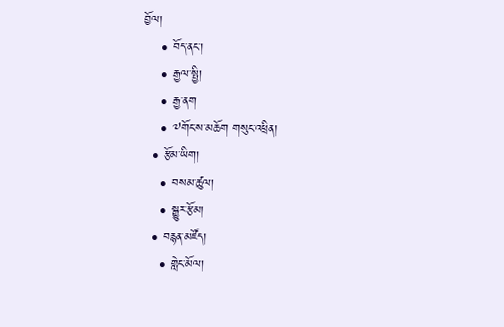བྱོལ།
    • བོད་ནང་།
    • རྒྱལ་སྤྱི།
    • རྒྱ་ནག
    • ༧གོང་ས་མཆོག གསུང་འཕྲིན།
  • རྩོམ་ཡིག།
    • བསམ་ཚུལ།
    • སྒྱུར་རྩོམ།
  • བརྙན་མཛོད།
    • གླེང་མོལ།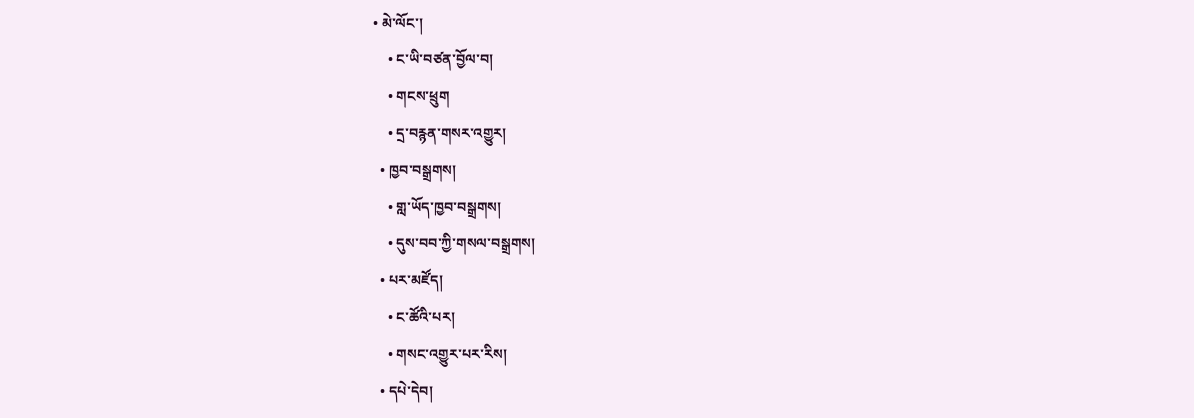• མེ་ལོང་།
    • ང་ཡི་བཙན་བྱོལ་བ།
    • གངས་ཕྲུག
    • དྲ་བརྙན་གསར་འགྱུར།
  • ཁྱབ་བསྒྲགས།
    • གླ་ཡོད་ཁྱབ་བསྒྲགས།
    • དུས་བབ་ཀྱི་གསལ་བསྒྲགས།
  • པར་མཛོད།
    • ང་ཚོའི་པར།
    • གསང་འགྱུར་པར་རིས།
  • དཔེ་དེབ།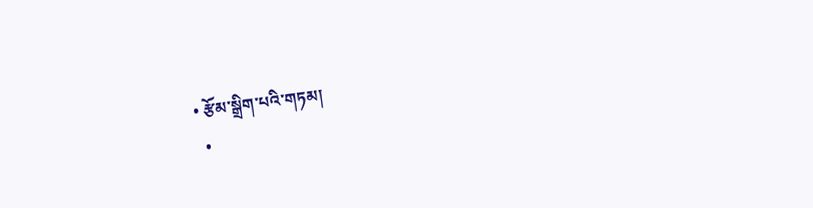• རྩོམ་སྒྲིག་པའི་གཏམ།
  •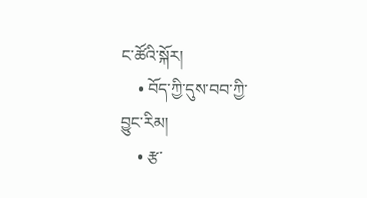ང་ཚོའི་སྐོར།
    • བོད་ཀྱི་དུས་བབ་ཀྱི་བྱུང་རིམ།
    • རྩ་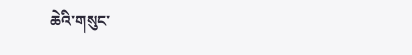ཆེའི་གསུང་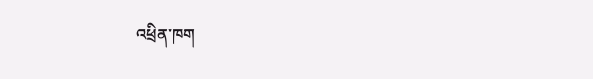འཕྲིན་ཁག